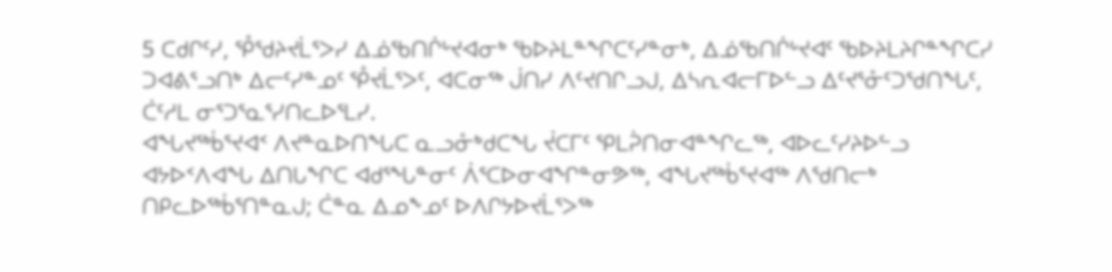5 ᑕᑯᒋᑦᓯ, ᕾᖁᔨᔪᒫᕐᐳᓯ ᐃᓅᖃᑎᒌᒡᔪᐊᓂᒃ ᖃᐅᔨᒪᓐᖏᑕᑦᓯᓐᓂᒃ, ᐃᓅᖃᑎᒌᒡᔪᐊᑦ ᖃᐅᔨᒪᔨᒋᓐᖏᑕᓯ ᑐᐊᕕᕐᓗᑎᒃ ᐃᓕᑦᓯᓐᓄᑦ ᕾᔪᒫᕐᐳᑦ, ᐊᑕᓂᖅ ᒎᑎᓯ ᐱᑦᔪᑎᒋᓗᒍ, ᐃᓴᕆᐊᓕᒥᐅᓪᓗ ᐃᑦᔪᕐᓁᑦᑐᖁᑎᖓᑦ, ᑖᑦᓱᒪ ᓂᕐᑐᕐᓇᕐᓯᑎᓚᐅᕐᒪᓯ.
ᐊᖓᔪᖅᑳᕐᔪᐊᑉ ᐱᔪᓐᓇᐅᑎᖓᑕ ᓇᓗᓁᒃᑯᑕᖓ ᔫᑕᒥᑦ ᕿᒪᕉᑎᓂᐊᓐᖏᓚᖅ, ᐊᐅᓚᑦᓯᔨᐅᓪᓗ ᐊᔭᐅᑉᐱᐊᖓ ᐃᑎᒐᖏᑕ ᐊᑯᕐᖓᓐᓂᑦ ᐲᕐᑕᐅᓂᐊᖏᓐᓂᕗᖅ, ᐊᖓᔪᖅᑳᕐᔪᐊᖅ ᐱᖁᑎᓕᒃ ᑎᑭᓚᐅᖅᑳᕐᑎᓐᓇᒍ; ᑖᓐᓇ ᐃᓄᖕᓄᑦ ᐅᐱᒋᔭᐅᔪᒫᕐᐳᖅ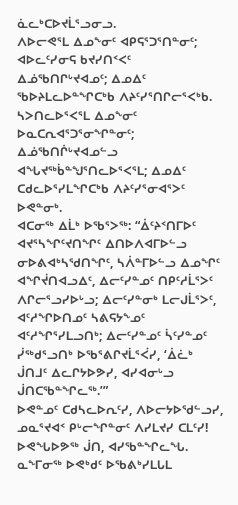ᓈᓚᒃᑕᐅᔪᒫᕐᓗᓂᓗ.
ᐱᐅᓕᕙᕐᒪ ᐃᓄᖕᓂᑦ ᐊᑭᕋᕐᑐᕐᑎᓐᓂᑦ; ᐊᐅᓚᑦᓯᓂᕋ ᑲᔪᓯᑎᑉᐸᑦ ᐃᓅᖃᑎᒋᒡᔪᐊᓄᑦ; ᐃᓄᐃᑦ ᖃᐅᔨᒪᓚᐅᓐᖏᑕᒃᑲ ᐱᔨᑦᓯᕐᑎᒋᓕᕐᐸᒃᑲ.
ᓴᐳᑎᓚᐅᕐᐸᕐᒪ ᐃᓄᖕᓂᑦ ᐅᓇᑕᕆᐊᕐᑐᕐᓂᖏᓐᓂᑦ; ᐃᓅᖃᑎᒌᒡᔪᐊᓄᓪᓗ ᐊᖓᔪᖅᑳᓐᖑᕐᑎᓚᐅᕐᐸᕐᒪ; ᐃᓄᐃᑦ ᑕᑯᓚᐅᕐᓯᒪᖏᑕᒃᑲ ᐱᔨᑦᓯᕐᓂᐊᕐᐳᑦ ᐅᕙᓐᓂᒃ.
ᐊᑕᓂᖅ ᐃᒫᒃ ᐅᖃᕐᐳᖅ: “ᐄᑦᔨᑉᑎᒥᐅᑦ ᐊᔪᕐᓴᖏᑦᔪᑎᖏᑦ ᐃᑎᐅᐱᐊᒥᐅᓪᓗ ᓂᐅᕕᐊᒃᓴᖁᑎᖏᑦ, ᓴᐲᓐᒥᐅᓪᓗ ᐃᓄᖏᑦ ᐊᖏᔫᑎᐊᓗᐃᑦ, ᐃᓕᑦᓯᓐᓄᑦ ᑎᑭᑦᓱᒫᕐᐳᑦ ᐱᒋᓕᕐᓗᓯᐅᒡᓗ; ᐃᓕᑦᓯᓐᓂᒃ ᒪᓕᒍᒫᕐᐳᑦ, ᐊᑦᓱᖏᐅᑎᓄᑦ ᓴᕕᕋᔭᖕᓄᑦ ᐊᑦᓱᖏᕐᓯᒪᓗᑎᒃ; ᐃᓕᑦᓯᓐᓄᑦ ᓵᑦᓯᓐᓄᑦ ᓰᖅᑯᕐᓗᑎᒃ ᐅᖃᕐᕕᒋᔪᒫᕐᐹᓯ, ‘ᐄᓛᒃ ᒎᑎᒧᑦ ᐃᓚᒋᔭᐅᕗᓯ, ᐊᓯᐊᓂᒡᓗ ᒎᑎᑕᖃᓐᖏᓚᖅ.’”
ᐅᕙᓐᓄᑦ ᑕᑯᓴᓚᐅᕆᑦᓯ, ᐱᐅᓕᔭᐅᖁᓪᓗᓯ, ᓄᓇᕐᔪᐊᑉ ᑭᒡᓕᖏᓐᓂᑦ ᐱᓯᒪᔪᓯ ᑕᒪᑦᓯ! ᐅᕙᖓᐅᕗᖅ ᒎᑎ, ᐊᓯᖃᓐᖏᓚᖓ.
ᓇᖕᒥᓂᖅ ᐅᕙᒃᑯᑦ ᐅᖃᕕᒃᓯᒪᒐᒪ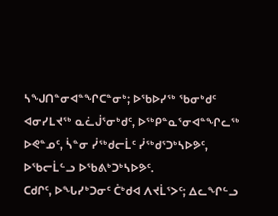ᓴᖑᑎᓐᓂᐊᓐᖏᑕᓐᓂᒃ; ᐅᖃᐅᓯᖅ ᖃᓂᒃᑯᑦ ᐊᓂᓯᒪᔪᖅ ᓇᓛᒎᕐᓂᒃᑯᑦ, ᐅᖅᑭᓐᓇᕐᓂᐊᓐᖏᓚᖅ ᐅᕙᓐᓄᑦ, ᓵᓐᓂ ᓰᖅᑯᓕᒫᑦ ᓰᖅᑯᕐᑐᒃᓴᐅᕗᑦ, ᐅᖃᓕᒫᓪᓗ ᐅᖃᕕᒃᑐᒃᓴᐅᕗᑦ.
ᑕᑯᒋᑦ, ᐅᖓᓯᒃᑐᓂᑦ ᑖᒃᑯᐊ ᐱᔪᒫᕐᐳᑦ; ᐃᓚᖏᓪᓗ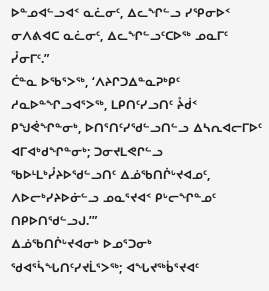ᐅᓐᓄᐊᓪᓗᐊᑉ ᓇᓛᓂᑦ, ᐃᓚᖏᓪᓗ ᓯᕿᓂᐅᑉ ᓂᐱᕕᐊᑕ ᓇᓛᓂᑦ, ᐃᓚᖏᓪᓗᑦᑕᐅᖅ ᓄᓇᒥᑦ ᓮᓂᒥᑦ.”
ᑖᓐᓇ ᐅᖃᕐᐳᖅ, ‘ᐱᔨᒋᑐᐃᓐᓇᕈᒃᑭᑦ ᓱᓇᐅᓐᖏᓗᐊᕐᐳᖅ, ᒪᑭᑎᑦᓯᓗᑎᑦ ᔧᑰᑉ ᑭᖑᕚᖏᓐᓂᒃ, ᐅᑎᕐᑎᑦᓯᖁᓪᓗᑎᓪᓗ ᐃᓴᕆᐊᓕᒥᐅᑦ ᐊᒥᐊᒃᑯᖏᓐᓂᒃ; ᑐᓂᔪᒪᕙᒋᓪᓗ ᖃᐅᒻᒪᒃᓮᔨᐅᖁᓪᓗᑎᑦ ᐃᓅᖃᑎᒌᒡᔪᐊᓄᑦ, ᐱᐅᓕᒃᓯᔨᐅᓃᓪᓗ ᓄᓇᕐᔪᐊᑉ ᑭᒡᓕᖏᓐᓄᑦ ᑎᑭᐅᑎᖁᓪᓗᒍ.’”
ᐃᓅᖃᑎᒌᒡᔪᐊᓂᒃ ᐅᓄᕐᑐᓂᒃ ᖁᐊᕐᓵᖓᑎᑦᓯᔪᒫᕐᐳᖅ; ᐊᖓᔪᖅᑳᕐᔪᐊᑦ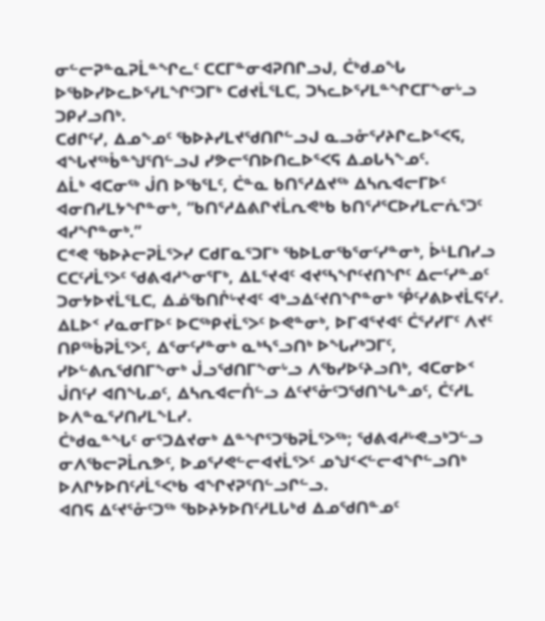ᓂᓪᓕᕈᓐᓇᕈᒫᓐᖏᓚᑦ ᑕᑕᒥᓐᓂᐊᕈᑎᒋᓗᒍ, ᑖᒃᑯᓄᖓ ᐅᖃᐅᓯᐅᓚᐅᕐᓯᒪᖏᑦᑐᒥᒃ ᑕᑯᔪᒫᕐᒪᑕ, ᑐᓴᓚᐅᕐᓯᒪᓐᖏᑕᒥᖕᓂᒡᓗ ᑐᑭᓯᓗᑎᒃ.
ᑕᑯᒋᑦᓯ, ᐃᓄᖕᓄᑦ ᖃᐅᔨᓯᒪᔪᖁᑎᒋᓪᓗᒍ ᓇᓗᓁᕐᓯᔨᒋᓚᐅᕐᐸᕋ, ᐊᖓᔪᖅᑳᓐᖑᕐᑎᓪᓗᒍ ᓯᕗᓕᕐᑎᐅᑎᓚᐅᕐᐸᕋ ᐃᓄᒐᓴᖕᓄᑦ.
ᐃᒫᒃ ᐊᑕᓂᖅ ᒎᑎ ᐅᖃᕐᒪᑦ, ᑖᓐᓇ ᑲᑎᕐᓱᐃᔪᖅ ᐃᓴᕆᐊᓕᒥᐅᑦ ᐊᓂᑎᓯᒪᔭᖏᓐᓂᒃ, “ᑲᑎᕐᓱᐃᕕᒋᔪᒫᕆᕙᒃᑲ ᑲᑎᕐᓱᕐᑕᐅᓯᒪᓕᕇᕐᑐᑦ ᐊᓯᖏᓐᓂᒃ.”
ᑕᕝᕙ ᖃᐅᔨᓕᕈᒫᕐᐳᓯ ᑕᑯᒥᓇᕐᑐᒥᒃ ᖃᐅᒪᓂᖃᕐᓂᑦᓯᓐᓂᒃ, ᐆᒻᒪᑎᓯᓗ ᑕᑕᑦᓱᒫᕐᐳᑦ ᖁᕕᐊᓱᖕᓂᕐᒥᒃ, ᐃᒪᕐᔪᐊᑦ ᐊᔪᕐᓴᖏᑦᔪᑎᖏᑦ ᐃᓕᑦᓯᓐᓄᑦ ᑐᓂᔭᐅᔪᒫᕐᒪᑕ, ᐃᓅᖃᑎᒌᒡᔪᐊᑦ ᐊᒃᓗᐃᑦᔪᑎᖏᓐᓂᒃ ᕾᑦᓯᕕᐅᔪᒫᕋᑦᓯ.
ᐃᒪᐅᑉ ᓯᓇᓂᒥᐅᑦ ᐅᑕᖅᑭᔪᒫᕐᐳᑦ ᐅᕙᓐᓂᒃ, ᐅᒥᐊᕐᔪᐊᑦ ᑖᕐᓯᓯᒥᑦ ᐱᔪᑦ ᑎᑭᖅᑳᕈᒫᕐᐳᑦ, ᐃᕐᓂᑦᓯᓐᓂᒃ ᓇᒃᓴᕐᓗᑎᒃ ᐅᖓᓯᒃᑐᒥᑦ, ᓯᐅᓪᕕᕆᖁᑎᒥᖕᓂᒃ ᒎᓗᖁᑎᒥᖕᓂᒡᓗ ᐱᖃᓯᐅᑦᔨᓗᑎᒃ, ᐊᑕᓂᐅᑉ ᒎᑎᑦᓯ ᐊᑎᖓᓄᑦ, ᐃᓴᕆᐊᓕᑏᓪᓗ ᐃᑦᔪᕐᓁᑦᑐᖁᑎᖓᓐᓄᑦ, ᑖᑦᓱᒪ ᐅᐱᓐᓇᕐᓯᑎᓯᒪᖕᒪᓯ.
ᑖᒃᑯᓇᓐᖓᑦ ᓂᕐᑐᐃᔪᓂᒃ ᐃᓐᖏᕐᑐᖃᕈᒫᕐᐳᖅ; ᖁᕕᐊᓱᒡᕙᓗᒃᑐᓪᓗ ᓂᐱᖃᓕᕈᒫᕆᕗᑦ, ᐅᓄᕐᓯᕙᓪᓕᐊᔪᒫᕐᐳᑦ ᓄᖑᑉᐸᓪᓕᐊᖏᓪᓗᑎᒃ ᐅᐱᒋᔭᐅᑎᑦᓱᒫᕐᐸᒃᑲ ᐊᖏᔪᕈᕐᑎᓪᓗᒋᓪᓗ.
ᐊᑎᕋ ᐃᑦᔪᕐᓁᑦᑐᖅ ᖃᐅᔨᔭᐅᑎᑦᓱᒪᒐᒃᑯ ᐃᓄᖁᑎᓐᓄᑦ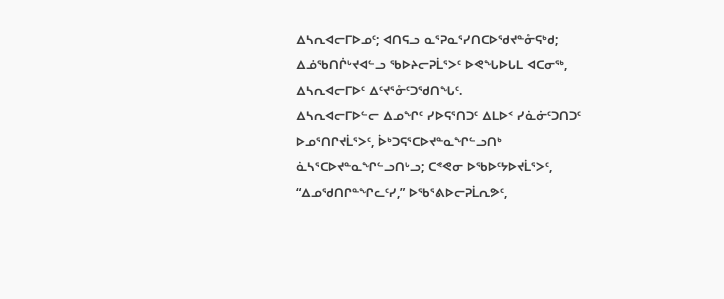ᐃᓴᕆᐊᓕᒥᐅᓄᑦ; ᐊᑎᕋᓗ ᓇᕐᕈᓇᕐᓯᑎᑕᐅᖁᔪᓐᓁᕋᒃᑯ; ᐃᓅᖃᑎᒌᒡᔪᐊᓪᓗ ᖃᐅᔨᓕᕈᒫᕐᐳᑦ ᐅᕙᖓᐅᒐᒪ ᐊᑕᓂᖅ, ᐃᓴᕆᐊᓕᒥᐅᑦ ᐃᑦᔪᕐᓁᑦᑐᖁᑎᖓᑦ.
ᐃᓴᕆᐊᓕᒥᐅᓪᓕ ᐃᓄᖏᑦ ᓯᐅᕋᕐᑎᑐᑦ ᐃᒪᐅᑉ ᓯᓈᓃᑦᑐᑎᑐᑦ ᐅᓄᕐᑎᒋᔪᒫᕐᐳᑦ, ᐆᒃᑐᕋᕐᑕᐅᔪᓐᓇᖏᓪᓗᑎᒃ ᓈᓴᕐᑕᐅᔪᓐᓇᖏᓪᓗᑎᒡᓗ; ᑕᕝᕙᓂ ᐅᖃᐅᑦᔭᐅᔪᒫᕐᐳᑦ, “ᐃᓄᖁᑎᒋᓐᖏᓚᑦᓯ,” ᐅᖃᕐᕕᐅᓕᕈᒫᕆᕗᑦ,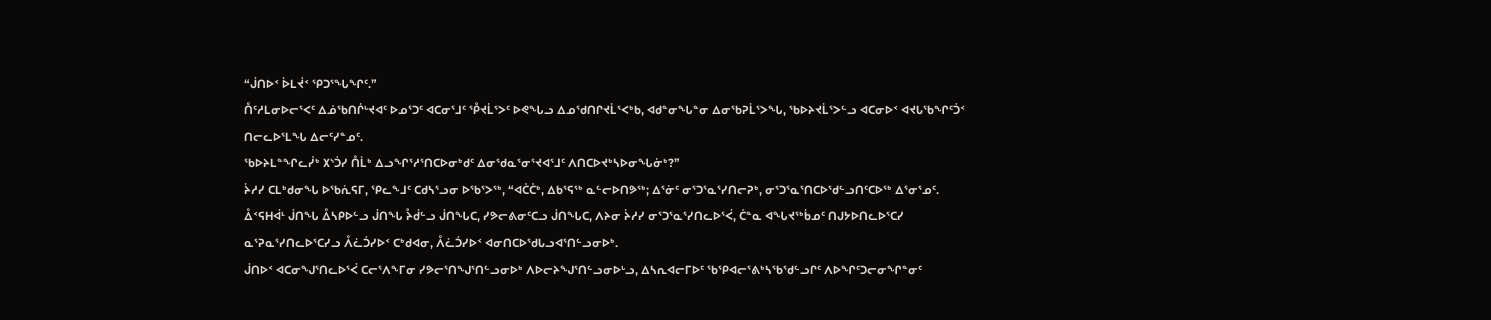“ᒎᑎᐅᑉ ᐆᒪᔫᑉ ᕿᑐᕐᖓᖏᑦ.”
ᑍᑦᓱᒪᓂᐅᓕᕐᐸᑦ ᐃᓅᖃᑎᒌᒡᔪᐊᑦ ᐅᓄᕐᑐᑦ ᐊᑕᓂᕐᒧᑦ ᕾᔪᒫᕐᐳᑦ ᐅᕙᖓᓗ ᐃᓄᖁᑎᒋᔪᒫᕐᐸᒃᑲ, ᐊᑯᓐᓂᖓᓐᓂ ᐃᓂᖃᕈᒫᕐᐳᖓ, ᖃᐅᔨᔪᒫᕐᐳᓪᓗ ᐊᑕᓂᐅᑉ ᐊᔪᒐᖃᖏᑦᑑᑉ ᑎᓕᓚᐅᕐᒪᖓ ᐃᓕᑦᓯᓐᓄᑦ.
ᖃᐅᔨᒪᓐᖏᓚᓰᒃ ᙭ᔅᑑᓯ ᑍᒫᒃ ᐃᓗᖏᕐᓱᕐᑎᑕᐅᓂᒃᑯᑦ ᐃᓂᖁᓇᕐᓂᕐᔪᐊᕐᒧᑦ ᐱᑎᑕᐅᔪᒃᓴᐅᓂᖓᓃᒃ?”
ᔩᓱᓯ ᑕᒪᒃᑯᓂᖓ ᐅᖃᕇᕋᒥ, ᕿᓚᖕᒧᑦ ᑕᑯᓴᕐᓗᓂ ᐅᖃᕐᐳᖅ, “ᐊᑖᑖᒃ, ᐃᑲᕐᕋᖅ ᓇᓪᓕᐅᑎᕗᖅ; ᐃᕐᓃᑦ ᓂᕐᑐᕐᓇᕐᓯᑎᓕᕈᒃ, ᓂᕐᑐᕐᓇᕐᑎᑕᐅᖁᓪᓗᑎᑦᑕᐅᖅ ᐃᕐᓂᕐᓄᑦ.
ᐂᑉᕋᕼᐋᒻ ᒎᑎᖓ ᐂᓴᑭᐅᓪᓗ ᒎᑎᖓ ᔧᑰᓪᓗ ᒎᑎᖓᑕ, ᓯᕗᓕᕕᓂᑦᑕᓗ ᒎᑎᖓᑕ, ᐱᔨᓂ ᔩᓱᓯ ᓂᕐᑐᕐᓇᕐᓯᑎᓚᐅᕐᐹ, ᑖᓐᓇ ᐊᖓᔪᖅᑳᓄᑦ ᑎᒍᔭᐅᑎᓚᐅᕐᑕᓯ ᓇᕐᕈᓇᕐᓯᑎᓚᐅᕐᑕᓯᓗ ᐰᓛᑑᓯᐅᑉ ᑕᒃᑯᐊᓂ, ᐰᓛᑑᓯᐅᑉ ᐊᓂᑎᑕᐅᖁᒐᓗᐊᕐᑎᓪᓗᓂᐅᒃ.
ᒎᑎᐅᑉ ᐊᑕᓂᖑᕐᑎᓚᐅᕐᐹ ᑕᓕᕐᐱᖕᒥᓂ ᓯᕗᓕᕐᑎᖑᕐᑎᓪᓗᓂᐅᒃ ᐱᐅᓕᔨᖑᕐᑎᓪᓗᓂᐅᒡᓗ, ᐃᓴᕆᐊᓕᒥᐅᑦ ᖃᕿᐊᓕᕐᕕᒃᓴᖃᖁᓪᓗᒋᑦ ᐱᐅᖏᑦᑐᓕᓂᖏᓐᓂᑦ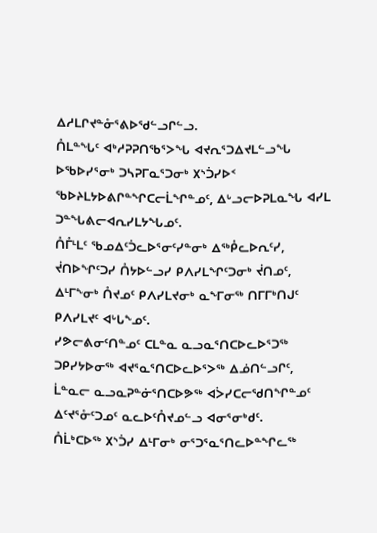ᐃᓱᒪᒋᔪᓐᓁᕐᕕᐅᖁᓪᓗᒋᓪᓗ.
ᑍᒪᓐᖓᑦ ᐊᒃᓱᕈᕈᑎᖃᕐᐳᖓ ᐊᔪᕆᕐᑐᐃᔪᒪᓪᓗᖓ ᐅᖃᐅᓯᕐᓂᒃ ᑐᓴᕈᒥᓇᕐᑐᓂᒃ ᙭ᔅᑑᓯᐅᑉ ᖃᐅᔨᒪᔭᐅᕕᒋᓐᖏᑕᓕᒫᖏᓐᓄᑦ, ᐃᒡᓗᓕᐅᕈᒪᓇᖓ ᐊᓯᒪ ᑐᓐᖓᕕᓕᐊᕆᓯᒪᔭᖓᓄᑦ.
ᑍᒤᒻᒪᑦ ᖃᓄᐃᑦᑑᓚᐅᕐᓂᑦᓯᓐᓂᒃ ᐃᖅᑬᓚᐅᕆᑦᓯ, ᔫᑎᐅᖏᑦᑐᓯ ᑍᔭᐅᓪᓗᓯ ᑭᐱᓯᒪᖏᑦᑐᓂᒃ ᔫᑎᓄᑦ, ᐃᒻᒥᖕᓂᒃ ᑍᔪᓄᑦ ᑭᐱᓯᒪᔪᓂᒃ ᓇᖕᒥᓂᖅ ᑎᒥᒥᒃᑎᒍᑦ ᑭᐱᓯᒪᔪᑦ ᐊᒡᒐᖕᓄᑦ.
ᓯᕗᓕᕕᓂᑦᑎᓐᓄᑦ ᑕᒪᓐᓇ ᓇᓗᓇᕐᑎᑕᐅᓚᐅᕐᑐᖅ ᑐᑭᓯᔭᐅᓂᖅ ᐊᔪᕐᓇᕐᑎᑕᐅᓚᐅᕐᐳᖅ ᐃᓅᑎᓪᓗᒋᑦ, ᒫᓐᓇᓕ ᓇᓗᓇᕈᓐᓃᕐᑎᑕᐅᕗᖅ ᐊᐴᓯᑕᓕᖁᑎᖏᓐᓄᑦ ᐃᑦᔪᕐᓁᑦᑐᓄᑦ ᓇᓚᐅᑦᑍᔪᓄᓪᓗ ᐊᓂᕐᓂᒃᑯᑦ.
ᑍᒫᒃᑕᐅᖅ ᙭ᔅᑑᓯ ᐃᒻᒥᓂᒃ ᓂᕐᑐᕐᓇᕐᑎᓚᐅᓐᖏᓚᖅ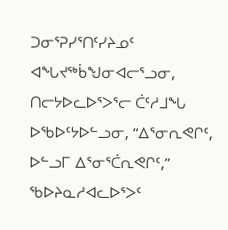ᑐᓂᕐᕈᓯᕐᑎᑦᓯᔨᓄᑦ ᐊᖓᔪᖅᑳᖑᓂᐊᓕᕐᓗᓂ, ᑎᓕᔭᐅᓚᐅᕐᐳᕐᓕ ᑖᑦᓱᒧᖓ ᐅᖃᐅᑦᔭᐅᓪᓗᓂ, “ᐃᕐᓂᕆᕙᒋᑦ, ᐅᓪᓗᒥ ᐃᕐᓂᕐᑖᕆᕙᒋᑦ,”
ᖃᐅᔨᓇᓱᐊᓚᐅᕐᐳᑦ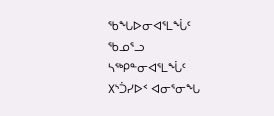ᖃᖓᐅᓂᐊᕐᒪᖔᑦ ᖃᓄᕐᓗ ᓴᖅᑭᓐᓂᐊᕐᒪᖔᑦ ᙭ᔅᑑᓯᐅᑉ ᐊᓂᕐᓂᖓ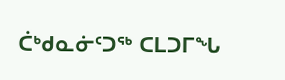ᑖᒃᑯᓇᓃᑦᑐᖅ ᑕᒪᑐᒥᖓ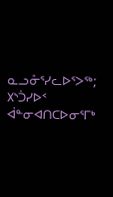ᓇᓗᓁᕐᓯᓚᐅᕐᐳᖅ; ᙭ᔅᑑᓯᐅᑉ ᐋᓐᓂᐊᑎᑕᐅᓂᕐᒥᒃ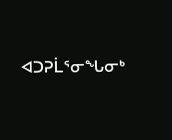ᐊᑐᕈᒫᕐᓂᖓᓂᒃ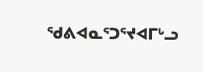ᖁᕕᐊᓇᕐᑐᕐᔪᐊᒥᒡᓗ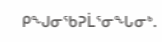ᑭᖑᓂᖃᕈᒫᕐᓂᖓᓂᒃ.